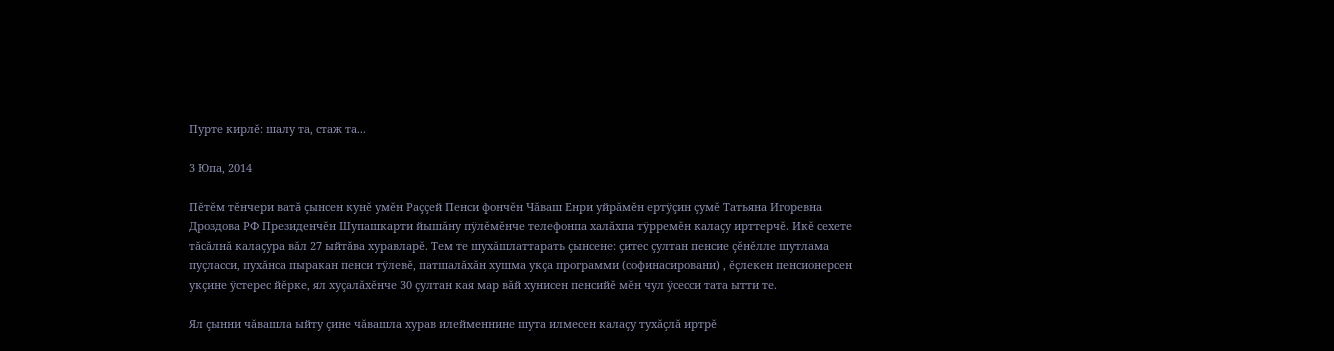Пурте кирлĕ: шалу та, стаж та...

3 Юпа, 2014

Пĕтĕм тĕнчери ватă çынсен кунĕ умĕн Раççей Пенси фончĕн Чăваш Енри уйрăмĕн ертÿçин çумĕ Татьяна Игоревна Дроздова РФ Президенчĕн Шупашкарти йышăну пÿлĕмĕнче телефонпа халăхпа тÿрремĕн калаçу ирттерчĕ. Икĕ сехете тăсăлнă калаçура вăл 27 ыйтăва хуравларĕ. Тем те шухăшлаттарать çынсене: çитес çултан пенсие çĕнĕлле шутлама пуçласси, пухăнса пыракан пенси тÿлевĕ, патшалăхăн хушма укçа программи (софинасировани) , ĕçлекен пенсионерсен укçине ÿстерес йĕрке, ял хуçалăхĕнче 30 çултан кая мар вăй хунисен пенсийĕ мĕн чул ÿсесси тата ытти те.

Ял çынни чăвашла ыйту çине чăвашла хурав илейменнине шута илмесен калаçу тухăçлă иртрĕ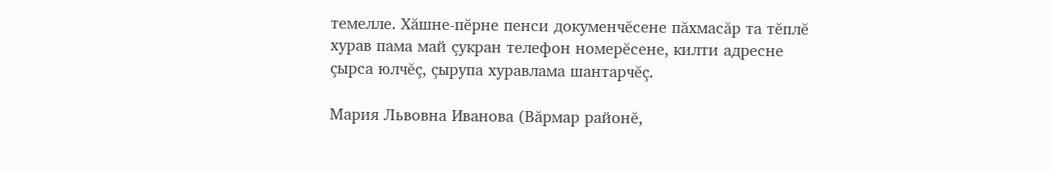темелле. Хăшне-пĕрне пенси докуменчĕсене пăхмасăр та тĕплĕ хурав пама май çукран телефон номерĕсене, килти адресне çырса юлчĕç, çырупа хуравлама шантарчĕç.

Мария Львовна Иванова (Вăрмар районĕ,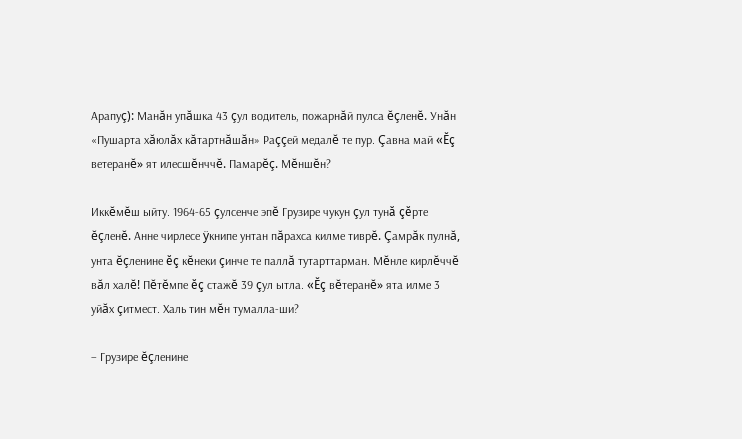Арапуç): Манăн упăшка 43 çул водитель, пожарнăй пулса ĕçленĕ. Унăн «Пушарта хăюлăх кăтартнăшăн» Раççей медалĕ те пур. Çавна май «Ĕç ветеранĕ» ят илесшĕнччĕ. Памарĕç. Мĕншĕн?

Иккĕмĕш ыйту. 1964-65 çулсенче эпĕ Грузире чукун çул тунă çĕрте ĕçленĕ. Анне чирлесе ÿкнипе унтан пăрахса килме тиврĕ. Çамрăк пулнă, унта ĕçленине ĕç кĕнеки çинче те паллă тутарттарман. Мĕнле кирлĕччĕ вăл халĕ! Пĕтĕмпе ĕç стажĕ 39 çул ытла. «Ĕç вĕтеранĕ» ята илме 3 уйăх çитмест. Халь тин мĕн тумалла-ши?

– Грузире ĕçленине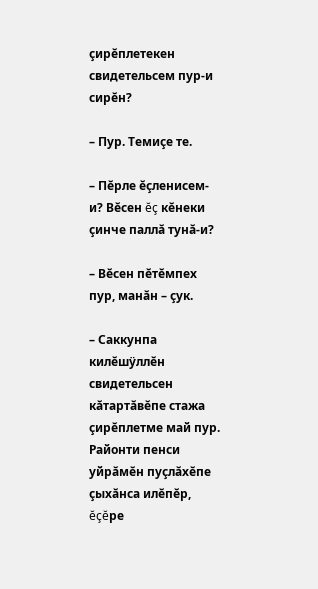çирĕплетекен свидетельсем пур-и сирĕн?

– Пур. Темиçе те.

– Пĕрле ĕçленисем-и? Вĕсен ĕç кĕнеки çинче паллă тунă-и?

– Вĕсен пĕтĕмпех пур, манăн – çук.

– Саккунпа килĕшÿллĕн свидетельсен кăтартăвĕпе стажа çирĕплетме май пур. Районти пенси уйрăмĕн пуçлăхĕпе çыхăнса илĕпĕр, ĕçĕре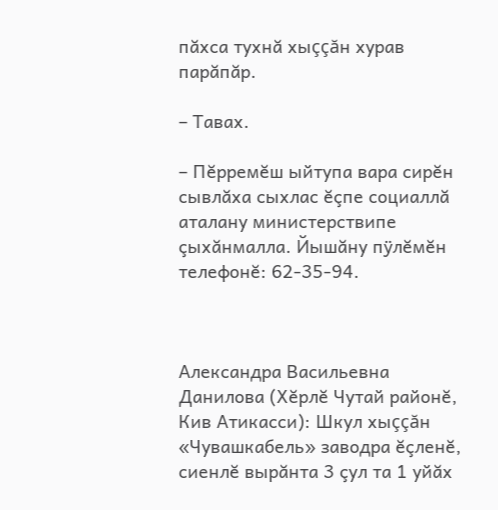пăхса тухнă хыççăн хурав парăпăр.

– Тавах.

– Пĕрремĕш ыйтупа вара сирĕн сывлăха сыхлас ĕçпе социаллă аталану министерствипе çыхăнмалла. Йышăну пÿлĕмĕн телефонĕ: 62-35-94.



Александра Васильевна Данилова (Хĕрлĕ Чутай районĕ, Кив Атикасси): Шкул хыççăн «Чувашкабель» заводра ĕçленĕ, сиенлĕ вырăнта 3 çул та 1 уйăх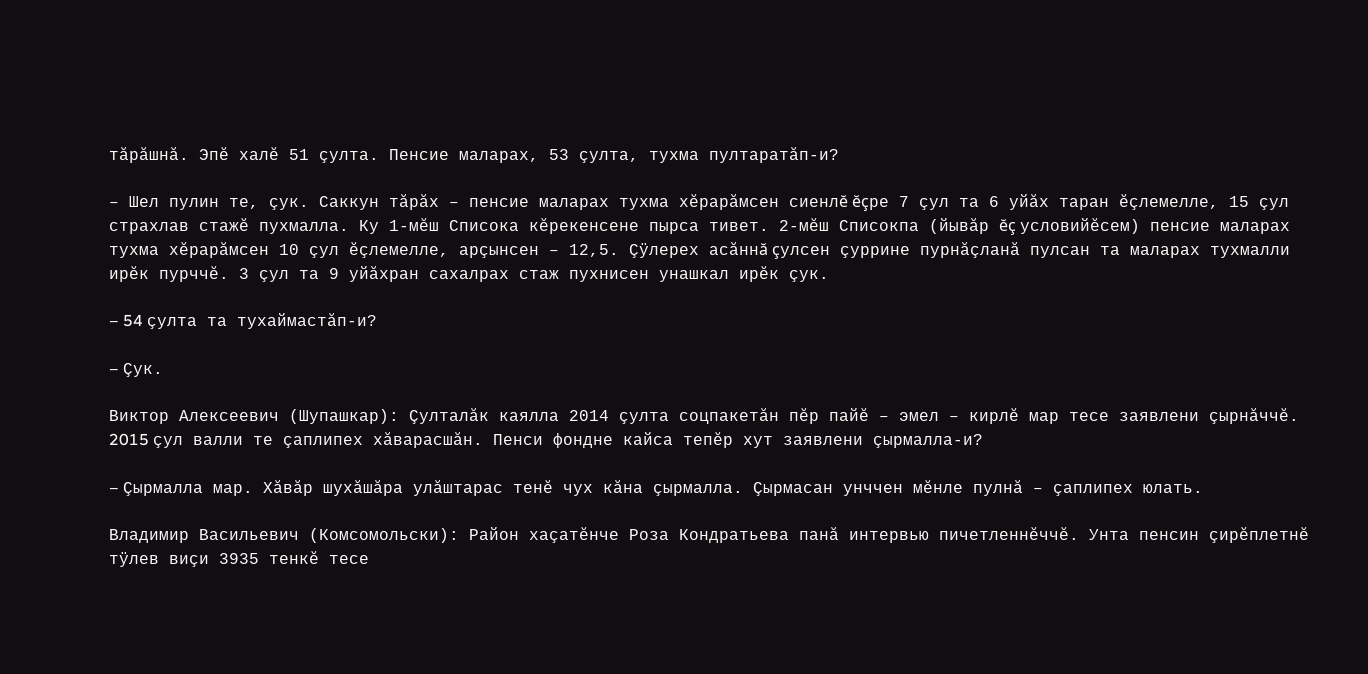тăрăшнă. Эпĕ халĕ 51 çулта. Пенсие маларах, 53 çулта, тухма пултаратăп-и?

– Шел пулин те, çук. Саккун тăрăх – пенсие маларах тухма хĕрарăмсен сиенлĕ ĕçре 7 çул та 6 уйăх таран ĕçлемелле, 15 çул страхлав стажĕ пухмалла. Ку 1-мĕш Списока кĕрекенсене пырса тивет. 2-мĕш Списокпа (йывăр ĕç условийĕсем) пенсие маларах тухма хĕрарăмсен 10 çул ĕçлемелле, арçынсен – 12,5. Çÿлерех асăннă çулсен çуррине пурнăçланă пулсан та маларах тухмалли ирĕк пурччĕ. 3 çул та 9 уйăхран сахалрах стаж пухнисен унашкал ирĕк çук.

– 54 çулта та тухаймастăп-и?

– Çук.

Виктор Алексеевич (Шупашкар): Çулталăк каялла 2014 çулта соцпакетăн пĕр пайĕ – эмел – кирлĕ мар тесе заявлени çырнăччĕ. 2015 çул валли те çаплипех хăварасшăн. Пенси фондне кайса тепĕр хут заявлени çырмалла-и?

– Çырмалла мар. Хăвăр шухăшăра улăштарас тенĕ чух кăна çырмалла. Çырмасан унччен мĕнле пулнă – çаплипех юлать.

Владимир Васильевич (Комсомольски): Район хаçатĕнче Роза Кондратьева панă интервью пичетленнĕччĕ. Унта пенсин çирĕплетнĕ тÿлев виçи 3935 тенкĕ тесе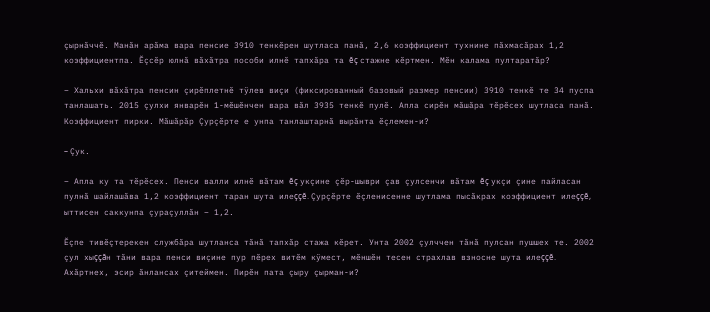çырнăччĕ. Манăн арăма вара пенсие 3910 тенкĕрен шутласа панă, 2,6 коэффициент тухнине пăхмасăрах 1,2 коэффициентпа. Ĕçсĕр юлнă вăхăтра пособи илнĕ тапхăра та ĕç стажне кĕртмен. Мĕн калама пултаратăр?

– Хальхи вăхăтра пенсин çирĕплетнĕ тÿлев виçи (фиксированный базовый размер пенсии) 3910 тенкĕ те 34 пуспа танлашать. 2015 çулхи январĕн 1-мĕшĕнчен вара вăл 3935 тенкĕ пулĕ. Апла сирĕн мăшăра тĕрĕсех шутласа панă. Коэффициент пирки. Мăшăрăр Çурçĕрте е унпа танлаштарнă вырăнта ĕçлемен-и?

– Çук.

– Апла ку та тĕрĕсех. Пенси валли илнĕ вăтам ĕç укçине çĕр-шыври çав çулсенчи вăтам ĕç укçи çине пайласан пулнă шайлашăва 1,2 коэффициент таран шута илеççĕ. Çурçĕрте ĕçленисенне шутлама пысăкрах коэффициент илеççĕ, ыттисен саккунпа çураçуллăн – 1,2.

Ĕçпе тивĕçтерекен службăра шутланса тăнă тапхăр стажа кĕрет. Унта 2002 çулччен тăнă пулсан пушшех те. 2002 çул хыççăн тăни вара пенси виçине пур пĕрех витĕм кÿмест, мĕншĕн тесен страхлав взносне шута илеççĕ. Ахăртнех, эсир ăнлансах çитеймен. Пирĕн пата çыру çырман-и?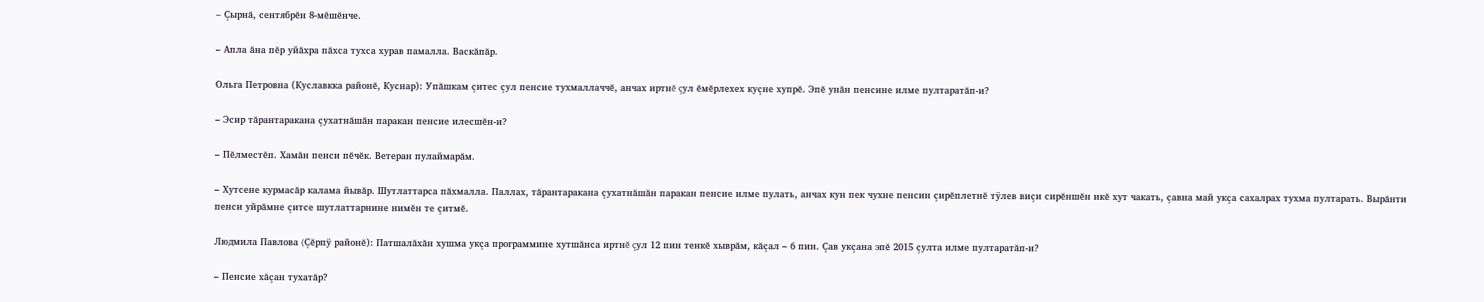– Çырнă, сентябрĕн 8-мĕшĕнче.

– Апла ăна пĕр уйăхра пăхса тухса хурав памалла. Васкăпăр.

Ольга Петровна (Куславкка районĕ, Куснар): Упăшкам çитес çул пенсие тухмаллаччĕ, анчах иртнĕ çул ĕмĕрлехех куçне хупрĕ. Эпĕ унăн пенсине илме пултаратăп-и?

– Эсир тăрантаракана çухатнăшăн паракан пенсие илесшĕн-и?

– Пĕлместĕп. Хамăн пенси пĕчĕк. Ветеран пулаймарăм.

– Хутсене курмасăр калама йывăр. Шутлаттарса пăхмалла. Паллах, тăрантаракана çухатнăшăн паракан пенсие илме пулать, анчах кун пек чухне пенсин çирĕплетнĕ тÿлев виçи сирĕншĕн икĕ хут чакать, çавна май укçа сахалрах тухма пултарать. Вырăнти пенси уйрăмне çитсе шутлаттарнине нимĕн те çитмĕ.

Людмила Павлова (Çĕрпÿ районĕ): Патшалăхăн хушма укçа программине хутшăнса иртнĕ çул 12 пин тенкĕ хыврăм, кăçал – 6 пин. Çав укçана эпĕ 2015 çулта илме пултаратăп-и?

– Пенсие хăçан тухатăр?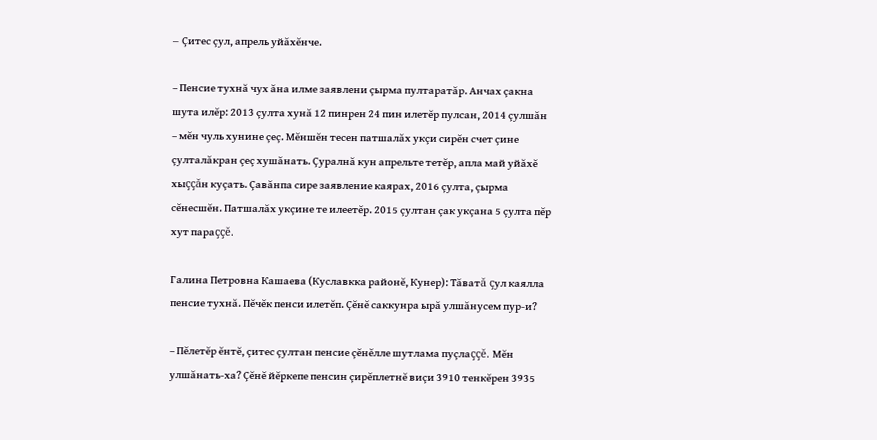– Çитес çул, апрель уйăхĕнче.

– Пенсие тухнă чух ăна илме заявлени çырма пултаратăр. Анчах çакна шута илĕр: 2013 çулта хунă 12 пинрен 24 пин илетĕр пулсан, 2014 çулшăн – мĕн чуль хунине çеç. Мĕншĕн тесен патшалăх укçи сирĕн счет çине çулталăкран çеç хушăнать. Çуралнă кун апрельте тетĕр, апла май уйăхĕ хыççăн куçать. Çавăнпа сире заявление каярах, 2016 çулта, çырма сĕнесшĕн. Патшалăх укçине те илеетĕр. 2015 çултан çак укçана 5 çулта пĕр хут параççĕ.

Галина Петровна Кашаева (Куславкка районĕ, Кунер): Тăватă çул каялла пенсие тухнă. Пĕчĕк пенси илетĕп. Çĕнĕ саккунра ырă улшăнусем пур-и?

– Пĕлетĕр ĕнтĕ, çитес çултан пенсие çĕнĕлле шутлама пуçлаççĕ. Мĕн улшăнать-ха? Çĕнĕ йĕркепе пенсин çирĕплетнĕ виçи 3910 тенкĕрен 3935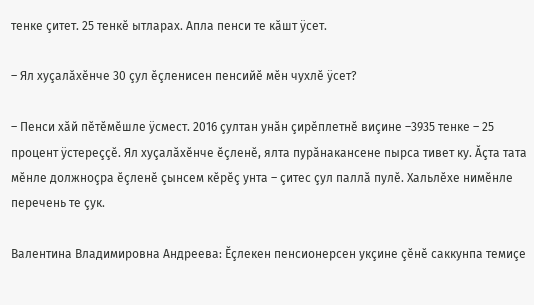тенке çитет. 25 тенкĕ ытларах. Апла пенси те кăшт ÿсет.

– Ял хуçалăхĕнче 30 çул ĕçленисен пенсийĕ мĕн чухлĕ ÿсет?

– Пенси хăй пĕтĕмĕшле ÿсмест. 2016 çултан унăн çирĕплетнĕ виçине –3935 тенке – 25 процент ÿстереççĕ. Ял хуçалăхĕнче ĕçленĕ, ялта пурăнакансене пырса тивет ку. Ăçта тата мĕнле должноçра ĕçленĕ çынсем кĕрĕç унта – çитес çул паллă пулĕ. Хальлĕхе нимĕнле перечень те çук.

Валентина Владимировна Андреева: Ĕçлекен пенсионерсен укçине çĕнĕ саккунпа темиçе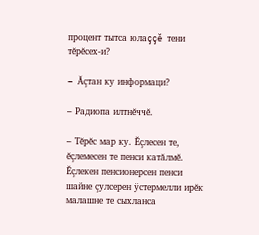процент тытса юлаççĕ тени тĕрĕсех-и?

– Ăçтан ку информаци?

– Радиопа илтнĕччĕ.

– Тĕрĕс мар ку. Ĕçлесен те, ĕçлемесен те пенси катăлмĕ. Ĕçлекен пенсионерсен пенси шайне çулсерен ÿстермелли ирĕк малашне те сыхланса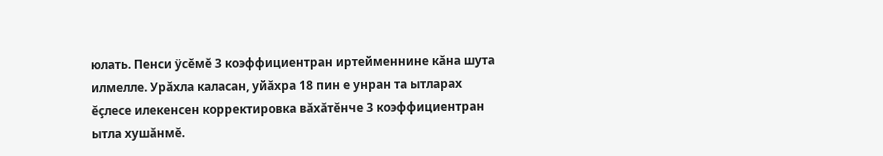юлать. Пенси ÿсĕмĕ 3 коэффициентран иртейменнине кăна шута илмелле. Урăхла каласан, уйăхра 18 пин е унран та ытларах ĕçлесе илекенсен корректировка вăхăтĕнче 3 коэффициентран ытла хушăнмĕ.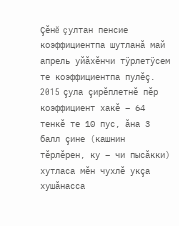Çĕнĕ çултан пенсие коэффициентпа шутланă май апрель уйăхĕнчи тÿрлетÿсем те коэффициентпа пулĕç. 2015 çула çирĕплетнĕ пĕр коэффициент хакĕ – 64 тенкĕ те 10 пус, ăна 3 балл çине (кашнин тĕрлĕрен, ку – чи пысăкки) хутласа мĕн чухлĕ укçа хушăнасса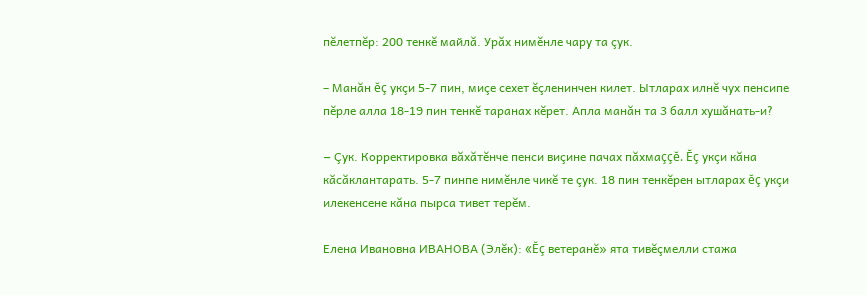пĕлетпĕр: 200 тенкĕ майлă. Урăх нимĕнле чару та çук.

– Манăн ĕç укçи 5-7 пин, миçе сехет ĕçленинчен килет. Ытларах илнĕ чух пенсипе пĕрле алла 18-19 пин тенкĕ таранах кĕрет. Апла манăн та 3 балл хушăнать-и?

– Çук. Корректировка вăхăтĕнче пенси виçине пачах пăхмаççĕ. Ĕç укçи кăна кăсăклантарать. 5-7 пинпе нимĕнле чикĕ те çук. 18 пин тенкĕрен ытларах ĕç укçи илекенсене кăна пырса тивет терĕм.

Елена Ивановна ИВАНОВА (Элĕк): «Ĕç ветеранĕ» ята тивĕçмелли стажа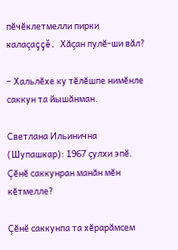пĕчĕклетмелли пирки калаçаççĕ. Хăçан пулĕ-ши вăл?

– Хальлĕхе ку тĕлĕшпе нимĕнле саккун та йышăнман.

Светлана Ильинична (Шупашкар): 1967 çулхи эпĕ. Çĕнĕ саккунран манăн мĕн кĕтмелле?

Çĕнĕ саккунпа та хĕрарăмсем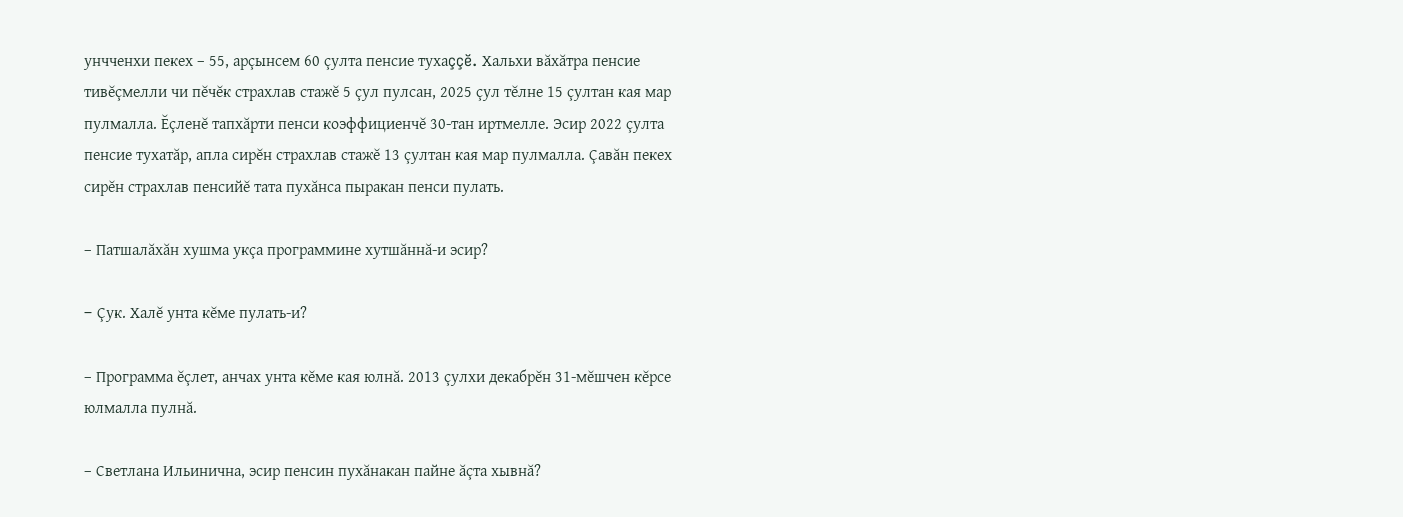унчченхи пекех – 55, арçынсем 60 çулта пенсие тухаççĕ. Хальхи вăхăтра пенсие тивĕçмелли чи пĕчĕк страхлав стажĕ 5 çул пулсан, 2025 çул тĕлне 15 çултан кая мар пулмалла. Ĕçленĕ тапхăрти пенси коэффициенчĕ 30-тан иртмелле. Эсир 2022 çулта пенсие тухатăр, апла сирĕн страхлав стажĕ 13 çултан кая мар пулмалла. Çавăн пекех сирĕн страхлав пенсийĕ тата пухăнса пыракан пенси пулать.

– Патшалăхăн хушма укçа программине хутшăннă-и эсир?

– Çук. Халĕ унта кĕме пулать-и?

– Программа ĕçлет, анчах унта кĕме кая юлнă. 2013 çулхи декабрĕн 31-мĕшчен кĕрсе юлмалла пулнă.

– Светлана Ильинична, эсир пенсин пухăнакан пайне ăçта хывнă?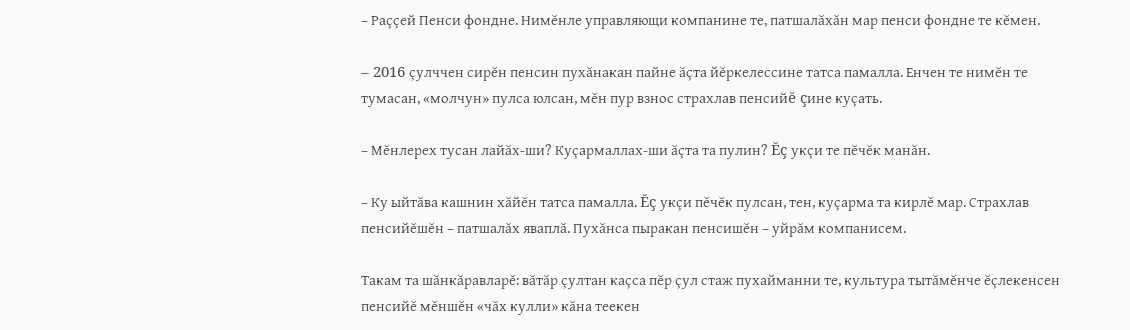– Раççей Пенси фондне. Нимĕнле управляющи компанине те, патшалăхăн мар пенси фондне те кĕмен.

– 2016 çулччен сирĕн пенсин пухăнакан пайне ăçта йĕркелессине татса памалла. Енчен те нимĕн те тумасан, «молчун» пулса юлсан, мĕн пур взнос страхлав пенсийĕ çине куçать.

– Мĕнлерех тусан лайăх-ши? Куçармаллах-ши ăçта та пулин? Ĕç укçи те пĕчĕк манăн.

– Ку ыйтăва кашнин хăйĕн татса памалла. Ĕç укçи пĕчĕк пулсан, тен, куçарма та кирлĕ мар. Страхлав пенсийĕшĕн – патшалăх яваплă. Пухăнса пыракан пенсишĕн – уйрăм компанисем.

Такам та шăнкăравларĕ: вăтăр çултан каçса пĕр çул стаж пухайманни те, культура тытăмĕнче ĕçлекенсен пенсийĕ мĕншĕн «чăх кулли» кăна теекен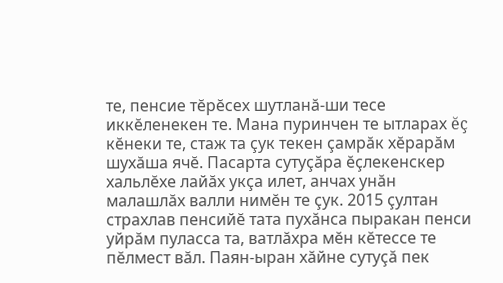те, пенсие тĕрĕсех шутланă-ши тесе иккĕленекен те. Мана пуринчен те ытларах ĕç кĕнеки те, стаж та çук текен çамрăк хĕрарăм шухăша ячĕ. Пасарта сутуçăра ĕçлекенскер хальлĕхе лайăх укçа илет, анчах унăн малашлăх валли нимĕн те çук. 2015 çултан страхлав пенсийĕ тата пухăнса пыракан пенси уйрăм пуласса та, ватлăхра мĕн кĕтессе те пĕлмест вăл. Паян-ыран хăйне сутуçă пек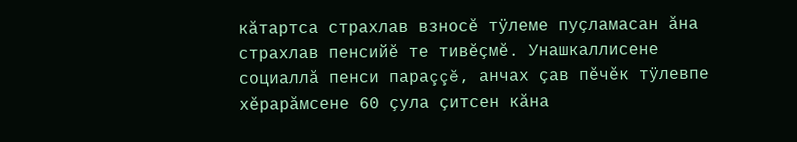кăтартса страхлав взносĕ тÿлеме пуçламасан ăна страхлав пенсийĕ те тивĕçмĕ. Унашкаллисене социаллă пенси параççĕ, анчах çав пĕчĕк тÿлевпе хĕрарăмсене 60 çула çитсен кăна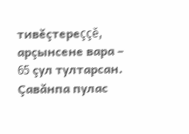тивĕçтереççĕ, арçынсене вара – 65 çул тултарсан. Çавăнпа пулас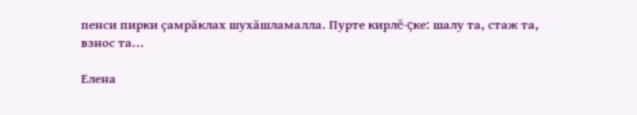пенси пирки çамрăклах шухăшламалла. Пурте кирлĕ-çке: шалу та, стаж та, взнос та...

Елена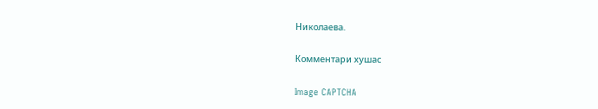Николаева.

Комментари хушас

Image CAPTCHA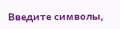Введите символы,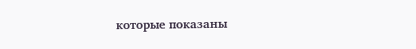которые показаны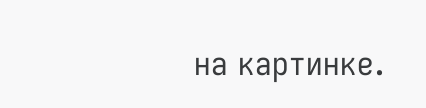на картинке.